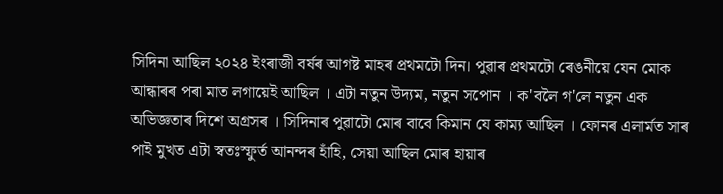সিদিনা আছিল ২০২৪ ইংৰাজী বৰ্ষৰ আগষ্ট মাহৰ প্ৰথমটো দিন। পুৱাৰ প্ৰথমটো ৰেঙনীয়ে যেন মোক আন্ধাৰৰ পৰা মাত লগায়েই আছিল । এটা নতুন উদ্যম, নতুন সপোন । ক'বলৈ গ'লে নতুন এক অভিজ্ঞতাৰ দিশে অগ্ৰসৰ । সিদিনাৰ পুৱাটো মোৰ বাবে কিমান যে কাম্য আছিল । ফোনৰ এলাৰ্মত সাৰ পাই মুখত এটা স্বতঃস্ফুৰ্ত আনন্দৰ হাঁহি, সেয়া আছিল মোৰ হায়াৰ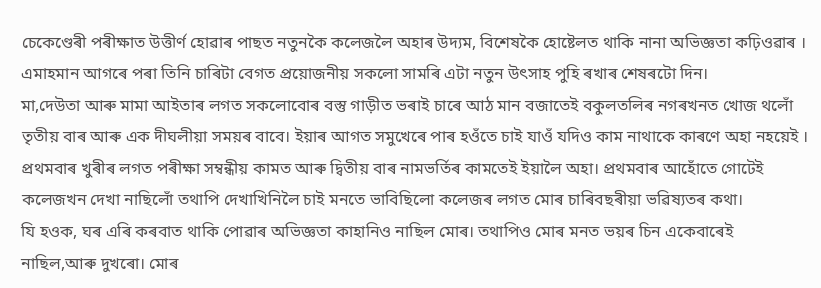চেকেণ্ডেৰী পৰীক্ষাত উত্তীৰ্ণ হোৱাৰ পাছত নতুনকৈ কলেজলৈ অহাৰ উদ্যম, বিশেষকৈ হোষ্টেলত থাকি নানা অভিজ্ঞতা কঢ়িওৱাৰ । এমাহমান আগৰে পৰা তিনি চাৰিটা বেগত প্ৰয়োজনীয় সকলো সামৰি এটা নতুন উৎসাহ পুহি ৰখাৰ শেষৰটো দিন।
মা,দেউতা আৰু মামা আইতাৰ লগত সকলোবোৰ বস্তু গাড়ীত ভৰাই চাৰে আঠ মান বজাতেই বকুলতলিৰ নগৰখনত খোজ থলোঁ তৃতীয় বাৰ আৰু এক দীঘলীয়া সময়ৰ বাবে। ইয়াৰ আগত সমুখেৰে পাৰ হওঁতে চাই যাওঁ যদিও কাম নাথাকে কাৰণে অহা নহয়েই । প্ৰথমবাৰ খুৰীৰ লগত পৰীক্ষা সম্বন্ধীয় কামত আৰু দ্বিতীয় বাৰ নামভৰ্তিৰ কামতেই ইয়ালৈ অহা। প্ৰথমবাৰ আহোঁতে গোটেই কলেজখন দেখা নাছিলোঁ তথাপি দেখাখিনিলৈ চাই মনতে ভাবিছিলো কলেজৰ লগত মোৰ চাৰিবছৰীয়া ভৱিষ্যতৰ কথা।
যি হওক, ঘৰ এৰি কৰবাত থাকি পোৱাৰ অভিজ্ঞতা কাহানিও নাছিল মোৰ। তথাপিও মোৰ মনত ভয়ৰ চিন একেবাৰেই নাছিল,আৰু দুখৰো। মোৰ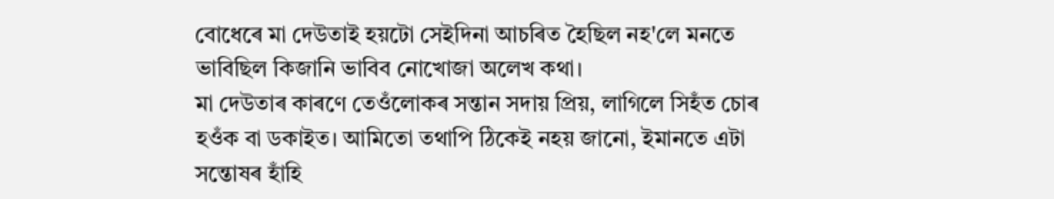বোধেৰে মা দেউতাই হয়টো সেইদিনা আচৰিত হৈছিল নহ'লে মনতে ভাবিছিল কিজানি ভাবিব নোখোজা অলেখ কথা।
মা দেউতাৰ কাৰণে তেওঁলোকৰ সন্তান সদায় প্ৰিয়, লাগিলে সিহঁত চোৰ হওঁক বা ডকাইত। আমিতো তথাপি ঠিকেই নহয় জানো, ইমানতে এটা সন্তোষৰ হাঁহি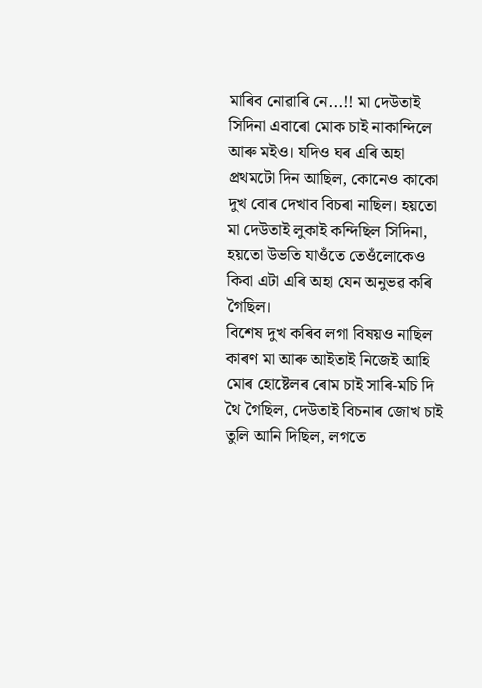মাৰিব নোৱাৰি নে...!! মা দেউতাই সিদিনা এবাৰো মোক চাই নাকান্দিলে আৰু মইও। যদিও ঘৰ এৰি অহা প্ৰথমটো দিন আছিল, কোনেও কাকো দুখ বোৰ দেখাব বিচৰা নাছিল। হয়তো মা দেউতাই লুকাই কন্দিছিল সিদিনা, হয়তো উভতি যাওঁতে তেওঁলোকেও কিবা এটা এৰি অহা যেন অনুভৱ কৰি গৈছিল।
বিশেষ দুখ কৰিব লগা বিষয়ও নাছিল কাৰণ মা আৰু আইতাই নিজেই আহি মোৰ হোষ্টেলৰ ৰোম চাই সাৰি-মচি দি থৈ গৈছিল, দেউতাই বিচনাৰ জোখ চাই তুলি আনি দিছিল, লগতে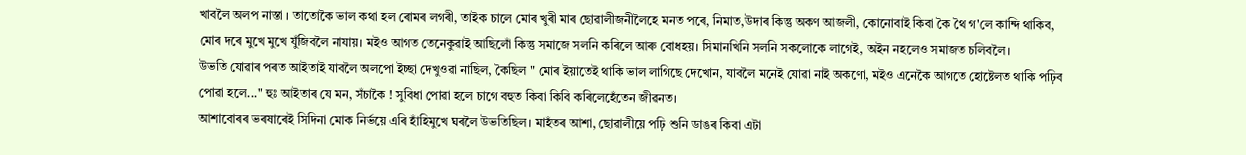খাবলৈ অলপ নাস্তা । তাতোকৈ ভাল কথা হল ৰোমৰ লগৰী, তাইক চালে মোৰ খুৰী মাৰ ছোৱালীজনীলৈহে মনত পৰে, নিমাত,উদাৰ কিন্তু অকণ আজলী, কোনোবাই কিবা কৈ থৈ গ'লে কান্দি থাকিব, মোৰ দৰে মুখে মুখে যুঁজিবলৈ নাযায়। মইও আগত তেনেকুৱাই আছিলোঁ কিন্তু সমাজে সলনি কৰিলে আৰু বোধহয়। সিমানখিনি সলনি সকলোকে লাগেই, অইন নহলেও সমাজত চলিবলৈ।
উভতি যোৱাৰ পৰত আইতাই যাবলৈ অলপো ইচ্ছা দেখুওৱা নাছিল, কৈছিল " মোৰ ইয়াতেই থাকি ভাল লাগিছে দেখোন, যাবলৈ মনেই যোৱা নাই অকণো, মইও এনেকৈ আগতে হোষ্টেলত থাকি পঢ়িব পোৱা হলে..." হুঃ আইতাৰ যে মন, সঁচাকৈ ! সুবিধা পোৱা হলে চাগে বহুত কিবা কিবি কৰিলেহেঁতেন জীৱনত।
আশাবোৰৰ ভৰষাৰেই সিদিনা মোক নিৰ্ভয়ে এৰি হাঁহিমুখে ঘৰলৈ উভতিছিল। মাহঁতৰ আশা, ছোৱালীয়ে পঢ়ি শুনি ডাঙৰ কিবা এটা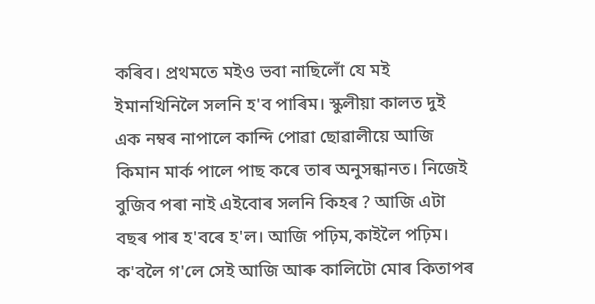কৰিব। প্ৰথমতে মইও ভবা নাছিলোঁ যে মই ইমানখিনিলৈ সলনি হ'ব পাৰিম। স্কুলীয়া কালত দুই এক নম্বৰ নাপালে কান্দি পোৱা ছোৱালীয়ে আজি কিমান মাৰ্ক পালে পাছ কৰে তাৰ অনুসন্ধানত। নিজেই বুজিব পৰা নাই এইবোৰ সলনি কিহৰ ? আজি এটা বছৰ পাৰ হ'বৰে হ'ল। আজি পঢ়িম,কাইলৈ পঢ়িম। ক'বলৈ গ'লে সেই আজি আৰু কালিটো মোৰ কিতাপৰ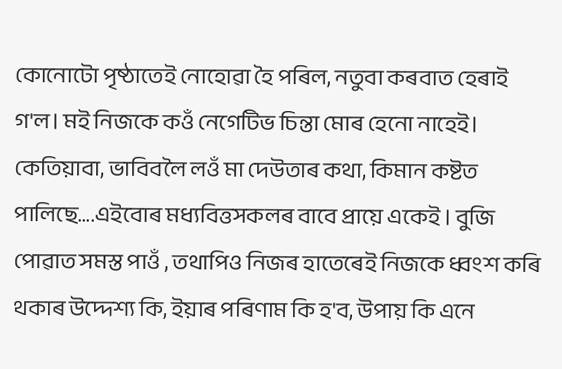কোনোটো পৃষ্ঠাতেই নোহোৱা হৈ পৰিল, নতুবা কৰবাত হেৰাই গ'ল। মই নিজকে কওঁ নেগেটিভ চিন্তা মোৰ হেনো নাহেই। কেতিয়াবা, ভাবিবলৈ লওঁ মা দেউতাৰ কথা, কিমান কষ্টত পালিছে....এইবোৰ মধ্যবিত্তসকলৰ বাবে প্ৰায়ে একেই । বুজি পোৱাত সমস্ত পাওঁ , তথাপিও নিজৰ হাতেৰেই নিজকে ধ্বংশ কৰি থকাৰ উদ্দেশ্য কি, ইয়াৰ পৰিণাম কি হ'ব, উপায় কি এনে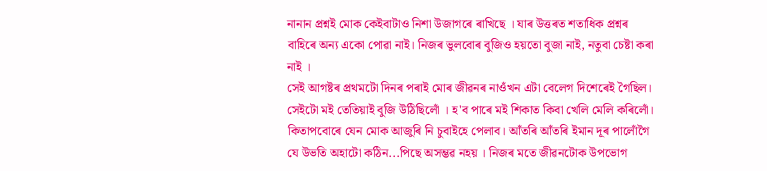নানান প্ৰশ্নই মোক কেইবাটাও নিশা উজাগৰে ৰাখিছে । যাৰ উত্তৰত শতাধিক প্ৰশ্নৰ বাহিৰে অন্য একো পোৱা নাই। নিজৰ ভুলবোৰ বুজিও হয়তো বুজা নাই, নতুবা চেষ্টা কৰা নাই ।
সেই আগষ্টৰ প্ৰথমটো দিনৰ পৰাই মোৰ জীৱনৰ নাওঁখন এটা বেলেগ দিশেৰেই গৈছিল। সেইটো মই তেতিয়াই বুজি উঠিছিলোঁ । হ'ব পাৰে মই শিকাত কিবা খেলি মেলি কৰিলোঁ। কিতাপবোৰে যেন মোক আজুৰি নি চুবাইহে পেলাব। আঁতৰি আঁতৰি ইমান দূৰ পালোঁগৈ যে উভতি অহাটো কঠিন...পিছে অসম্ভৱ নহয় । নিজৰ মতে জীৱনটোক উপভোগ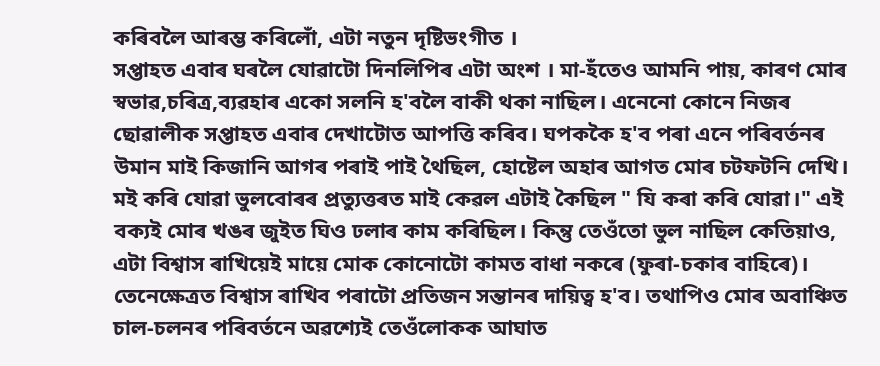কৰিবলৈ আৰম্ভ কৰিলোঁ, এটা নতুন দৃষ্টিভংগীত ।
সপ্তাহত এবাৰ ঘৰলৈ যোৱাটো দিনলিপিৰ এটা অংশ । মা-হঁতেও আমনি পায়, কাৰণ মোৰ স্বভাৱ,চৰিত্ৰ,ব্যৱহাৰ একো সলনি হ'বলৈ বাকী থকা নাছিল। এনেনো কোনে নিজৰ ছোৱালীক সপ্তাহত এবাৰ দেখাটোত আপত্তি কৰিব। ঘপককৈ হ'ব পৰা এনে পৰিবৰ্তনৰ উমান মাই কিজানি আগৰ পৰাই পাই থৈছিল, হোষ্টেল অহাৰ আগত মোৰ চটফটনি দেখি। মই কৰি যোৱা ভুলবোৰৰ প্ৰত্যুত্তৰত মাই কেৱল এটাই কৈছিল " যি কৰা কৰি যোৱা।" এই বক্যই মোৰ খঙৰ জুইত ঘিও ঢলাৰ কাম কৰিছিল। কিন্তু তেওঁতো ভুল নাছিল কেতিয়াও, এটা বিশ্বাস ৰাখিয়েই মায়ে মোক কোনোটো কামত বাধা নকৰে (ফুৰা-চকাৰ বাহিৰে)। তেনেক্ষেত্ৰত বিশ্বাস ৰাখিব পৰাটো প্ৰতিজন সন্তানৰ দায়িত্ব হ'ব। তথাপিও মোৰ অবাঞ্চিত চাল-চলনৰ পৰিবৰ্তনে অৱশ্যেই তেওঁলোকক আঘাত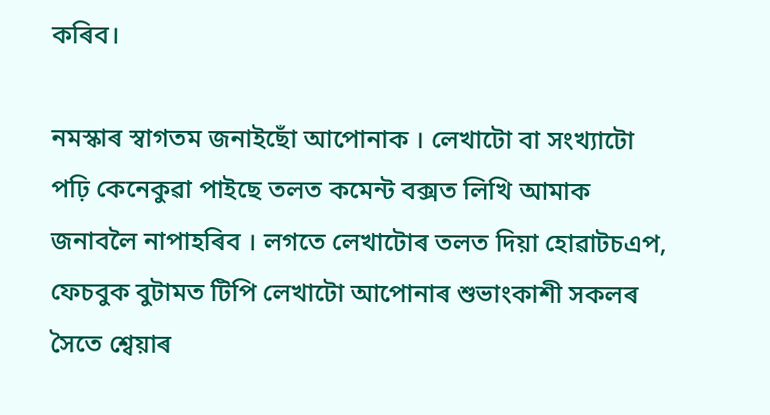কৰিব।

নমস্কাৰ স্বাগতম জনাইছোঁ আপোনাক । লেখাটো বা সংখ্যাটো পঢ়ি কেনেকুৱা পাইছে তলত কমেন্ট বক্সত লিখি আমাক জনাবলৈ নাপাহৰিব । লগতে লেখাটোৰ তলত দিয়া হোৱাটচএপ, ফেচবুক বুটামত টিপি লেখাটো আপোনাৰ শুভাংকাশী সকলৰ সৈতে শ্বেয়াৰ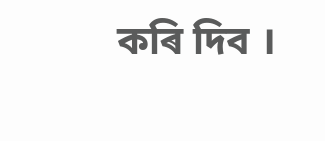কৰি দিব ।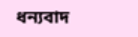ধন্যবাদ